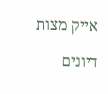אייק מצות

דיונים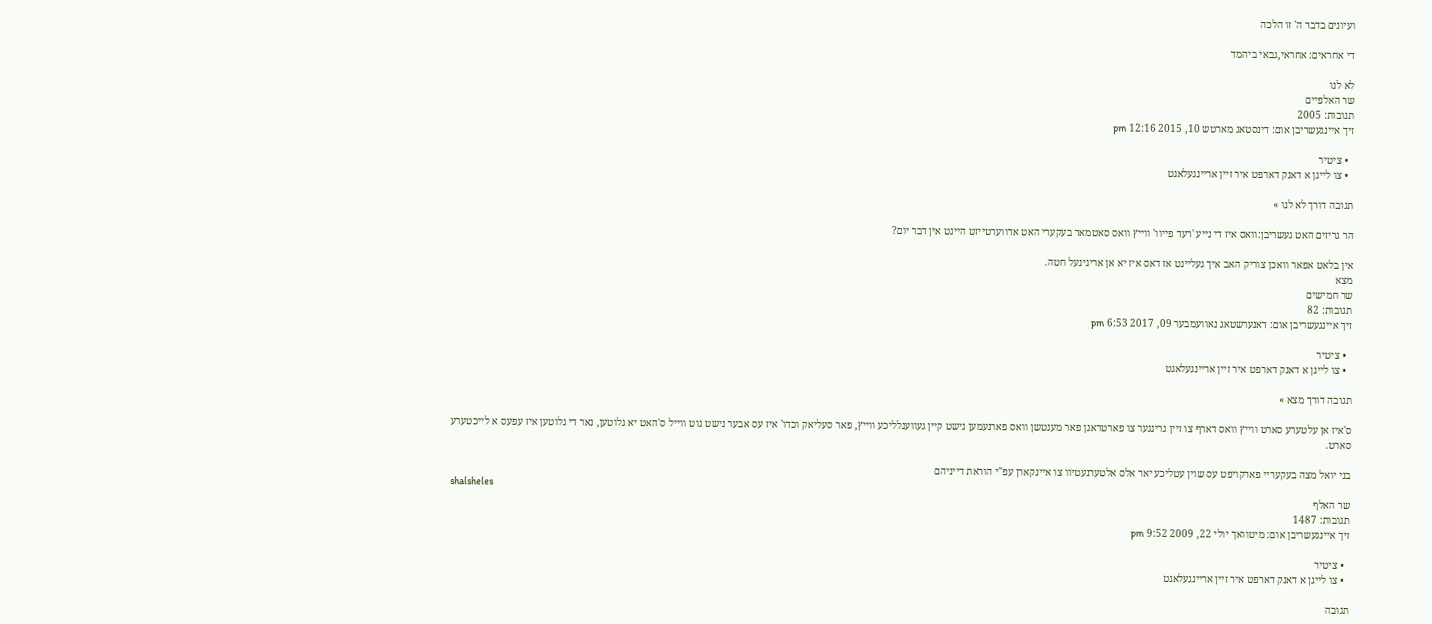ועיונים בדבר ה' זו הלכה

די אחראים: אחראי,גבאי ביהמד

לא לנו
שר האלפיים
תגובות: 2005
זיך איינגעשריבן אום: דינסטאג מארטש 10, 2015 12:16 pm

  • ציטיר
  • צו לייגן א דאנק דארפט איר זיין אריינגעלאגט

תגובה דורך לא לנו »

הר גריזים האט געשריבן:וואס איז די נייע 'רעד פייוו' ווייץ וואס סאטמאר בעקערי האט אדווערטייזט היינט אין דבר יום?

אין בלאט אפאר וואכן צוריק האב איך געליינט אז דאס איז יא אן אריגינעל חטה.
מצא
שר חמישים
תגובות: 82
זיך איינגעשריבן אום: דאנערשטאג נאוועמבער 09, 2017 6:53 pm

  • ציטיר
  • צו לייגן א דאנק דארפט איר זיין אריינגעלאגט

תגובה דורך מצא »

ס'איז אן עלטערע סארט ווייץ וואס דארף צו זיין גרינגער צו פארטראגן פאר מענטשן וואס פארנעמען נישט קיין געווענלליכע ווייץ, פאר סעליאק וכדו' איז עס אבער נישט גוט ווייל ס'האט יא גלוטען, נאר די גלוטען איז עפעס א לייכטערע סארט.

בני יואל מצה בעקעריי פארקויפט עס שוין עטליכע יאר אלס אלטערנעטיוו צו איינקארן עפ"י הוראת דייניהם
shalsheles
שר האלף
תגובות: 1487
זיך איינגעשריבן אום: מיטוואך יולי 22, 2009 9:52 pm

  • ציטיר
  • צו לייגן א דאנק דארפט איר זיין אריינגעלאגט

תגובה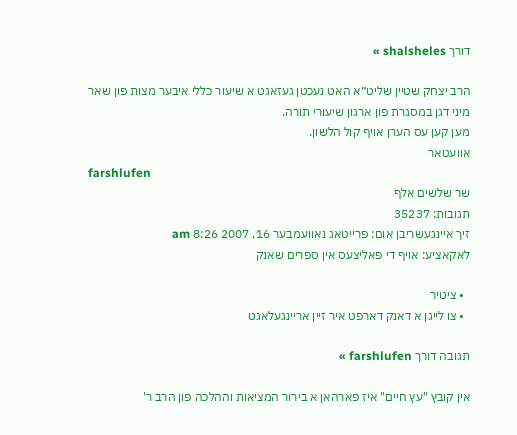דורך shalsheles »

הרב יצחק שטיין שליט״א האט נעכטן געזאגט א שיעור כללי איבער מצות פון שאר מיני דגן במסגרת פון ארגון שיעורי תורה.
מען קען עס הערן אויף קול הלשון.
אוועטאר
farshlufen
שר שלשים אלף
תגובות: 35237
זיך איינגעשריבן אום: פרייטאג נאוועמבער 16, 2007 8:26 am
לאקאציע: אויף די פאליצעס אין ספרים שאנק

  • ציטיר
  • צו לייגן א דאנק דארפט איר זיין אריינגעלאגט

תגובה דורך farshlufen »

אין קובץ "עץ חיים" איז פארהאן א בירור המציאות וההלכה פון הרב ר'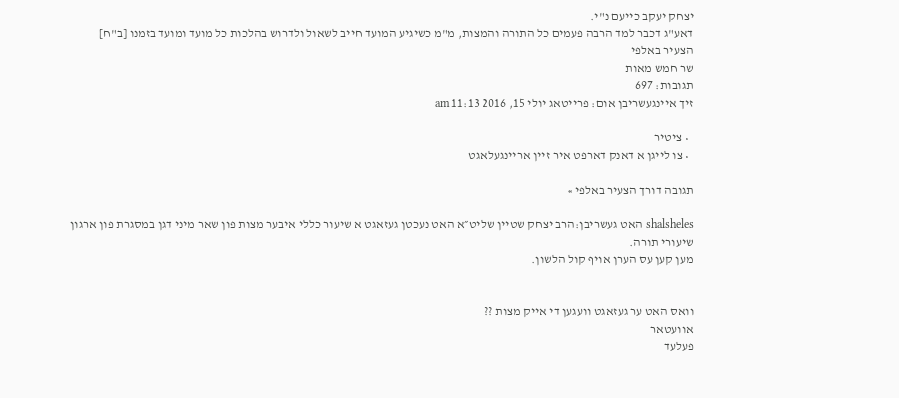יצחק יעקב כייעם נ"י.
דאע"ג דכבר למד הרבה פעמים כל התורה והמצות, מ"מ כשיגיע המועד חייב לשאול ולדרוש בהלכות כל מועד ומועד בזמנו [ב"ח]
הצעיר באלפי
שר חמש מאות
תגובות: 697
זיך איינגעשריבן אום: פרייטאג יולי 15, 2016 11:13 am

  • ציטיר
  • צו לייגן א דאנק דארפט איר זיין אריינגעלאגט

תגובה דורך הצעיר באלפי »

shalsheles האט געשריבן:הרב יצחק שטיין שליט״א האט נעכטן געזאגט א שיעור כללי איבער מצות פון שאר מיני דגן במסגרת פון ארגון שיעורי תורה.
מען קען עס הערן אויף קול הלשון.


וואס האט ער געזאגט וועגען די אייק מצות ??
אוועטאר
פעלעד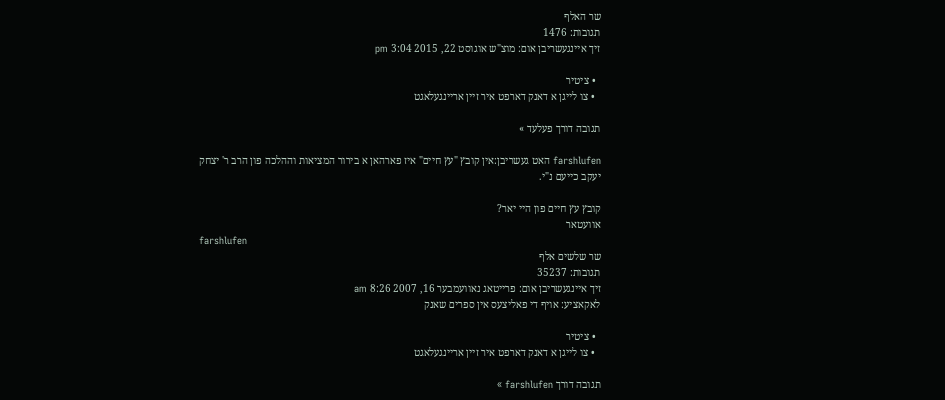שר האלף
תגובות: 1476
זיך איינגעשריבן אום: מוצ"ש אוגוסט 22, 2015 3:04 pm

  • ציטיר
  • צו לייגן א דאנק דארפט איר זיין אריינגעלאגט

תגובה דורך פעלעד »

farshlufen האט געשריבן:אין קובץ "עץ חיים" איז פארהאן א בירור המציאות וההלכה פון הרב ר' יצחק יעקב כייעם נ"י.

קובץ עץ חיים פון היי יאר?
אוועטאר
farshlufen
שר שלשים אלף
תגובות: 35237
זיך איינגעשריבן אום: פרייטאג נאוועמבער 16, 2007 8:26 am
לאקאציע: אויף די פאליצעס אין ספרים שאנק

  • ציטיר
  • צו לייגן א דאנק דארפט איר זיין אריינגעלאגט

תגובה דורך farshlufen »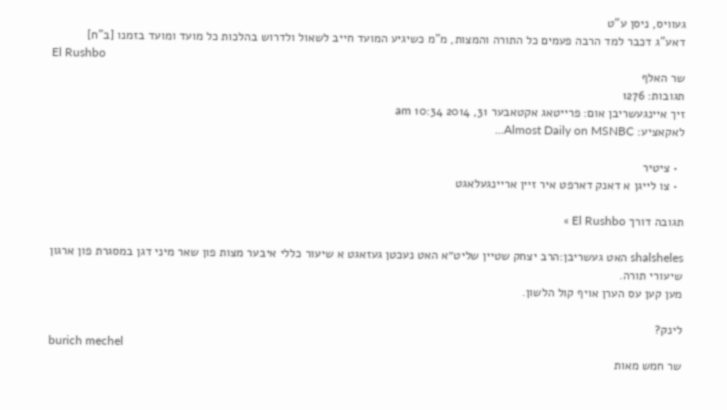געוויס, ניסן ע"ט
דאע"ג דכבר למד הרבה פעמים כל התורה והמצות, מ"מ כשיגיע המועד חייב לשאול ולדרוש בהלכות כל מועד ומועד בזמנו [ב"ח]
El Rushbo
שר האלף
תגובות: 1276
זיך איינגעשריבן אום: פרייטאג אקטאבער 31, 2014 10:34 am
לאקאציע: Almost Daily on MSNBC...

  • ציטיר
  • צו לייגן א דאנק דארפט איר זיין אריינגעלאגט

תגובה דורך El Rushbo »

shalsheles האט געשריבן:הרב יצחק שטיין שליט״א האט נעכטן געזאגט א שיעור כללי איבער מצות פון שאר מיני דגן במסגרת פון ארגון שיעורי תורה.
מען קען עס הערן אויף קול הלשון.

לינק?
burich mechel
שר חמש מאות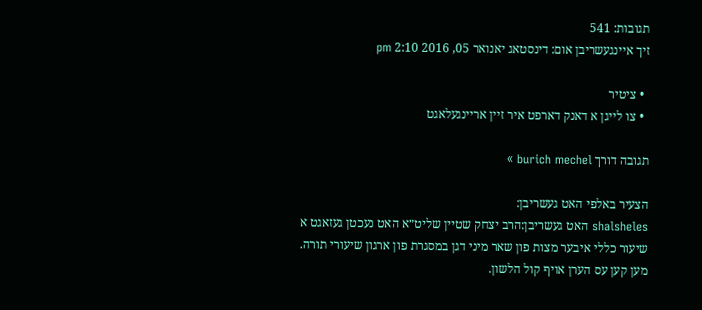תגובות: 541
זיך איינגעשריבן אום: דינסטאג יאנואר 05, 2016 2:10 pm

  • ציטיר
  • צו לייגן א דאנק דארפט איר זיין אריינגעלאגט

תגובה דורך burich mechel »

הצעיר באלפי האט געשריבן:
shalsheles האט געשריבן:הרב יצחק שטיין שליט״א האט נעכטן געזאגט א שיעור כללי איבער מצות פון שאר מיני דגן במסגרת פון ארגון שיעורי תורה.
מען קען עס הערן אויף קול הלשון.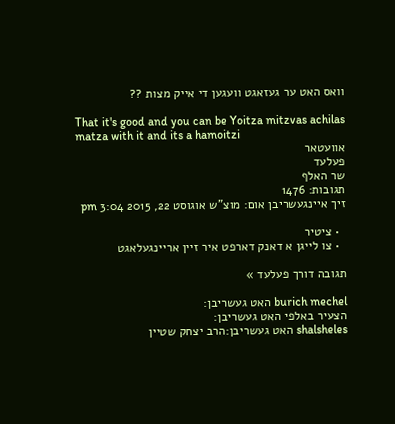וואס האט ער געזאגט וועגען די אייק מצות ??

That it's good and you can be Yoitza mitzvas achilas matza with it and its a hamoitzi
אוועטאר
פעלעד
שר האלף
תגובות: 1476
זיך איינגעשריבן אום: מוצ"ש אוגוסט 22, 2015 3:04 pm

  • ציטיר
  • צו לייגן א דאנק דארפט איר זיין אריינגעלאגט

תגובה דורך פעלעד »

burich mechel האט געשריבן:
הצעיר באלפי האט געשריבן:
shalsheles האט געשריבן:הרב יצחק שטיין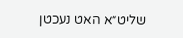שליט״א האט נעכטן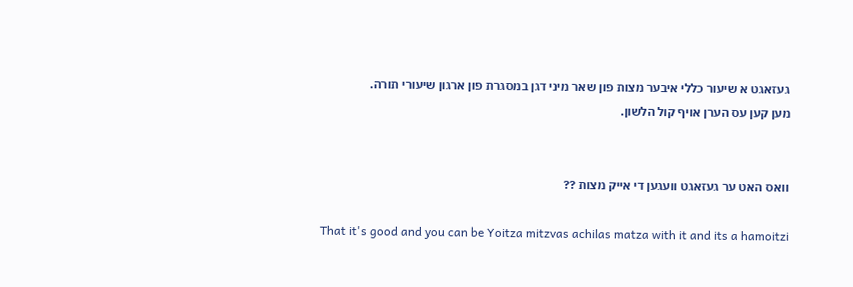געזאגט א שיעור כללי איבער מצות פון שאר מיני דגן במסגרת פון ארגון שיעורי תורה.
מען קען עס הערן אויף קול הלשון.


וואס האט ער געזאגט וועגען די אייק מצות ??

That it's good and you can be Yoitza mitzvas achilas matza with it and its a hamoitzi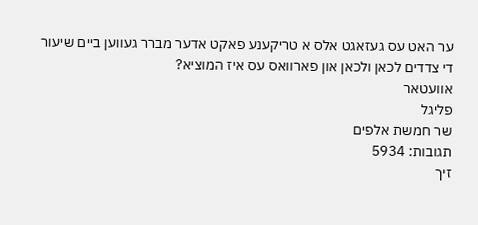ער האט עס געזאגט אלס א טריקענע פאקט אדער מברר געווען ביים שיעור די צדדים לכאן ולכאן און פארוואס עס איז המוציא?
אוועטאר
פליגל
שר חמשת אלפים
תגובות: 5934
זיך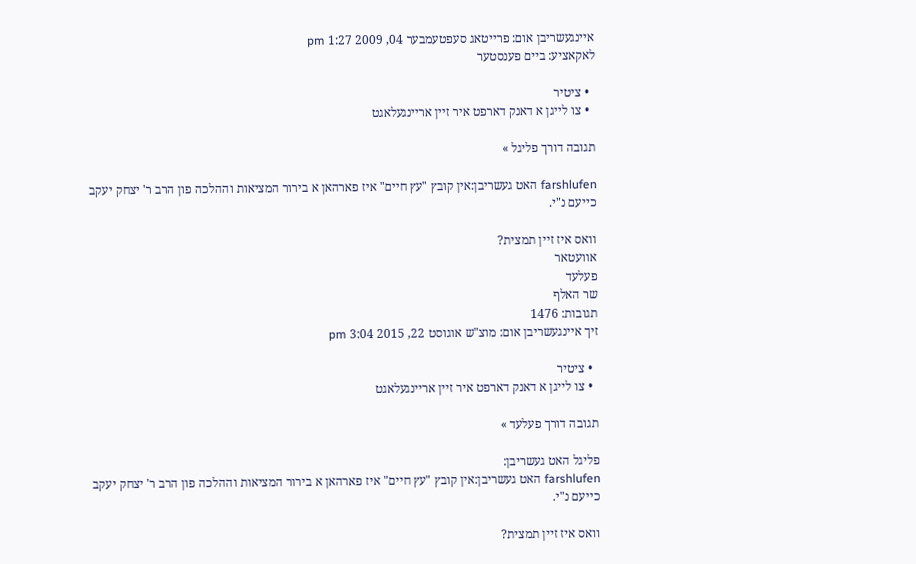איינגעשריבן אום: פרייטאג סעפטעמבער 04, 2009 1:27 pm
לאקאציע: ביים פענסטער

  • ציטיר
  • צו לייגן א דאנק דארפט איר זיין אריינגעלאגט

תגובה דורך פליגל »

farshlufen האט געשריבן:אין קובץ "עץ חיים" איז פארהאן א בירור המציאות וההלכה פון הרב ר' יצחק יעקב כייעם נ"י.

וואס איז זיין תמצית?
אוועטאר
פעלעד
שר האלף
תגובות: 1476
זיך איינגעשריבן אום: מוצ"ש אוגוסט 22, 2015 3:04 pm

  • ציטיר
  • צו לייגן א דאנק דארפט איר זיין אריינגעלאגט

תגובה דורך פעלעד »

פליגל האט געשריבן:
farshlufen האט געשריבן:אין קובץ "עץ חיים" איז פארהאן א בירור המציאות וההלכה פון הרב ר' יצחק יעקב כייעם נ"י.

וואס איז זיין תמצית?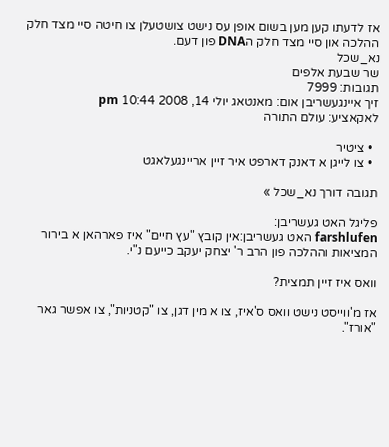אז לדעתו קען מען בשום אופן עס נישט צושטעלן צו חיטה סיי מצד חלק ההלכה און סיי מצד חלק הDNA פון דעם.
נא_שכל
שר שבעת אלפים
תגובות: 7999
זיך איינגעשריבן אום: מאנטאג יולי 14, 2008 10:44 pm
לאקאציע: עולם התורה

  • ציטיר
  • צו לייגן א דאנק דארפט איר זיין אריינגעלאגט

תגובה דורך נא_שכל »

פליגל האט געשריבן:
farshlufen האט געשריבן:אין קובץ "עץ חיים" איז פארהאן א בירור המציאות וההלכה פון הרב ר' יצחק יעקב כייעם נ"י.

וואס איז זיין תמצית?

אז מ'ווייסט נישט וואס ס'איז, צו א מין דגן, צו "קטניות", צו אפשר גאר "אורז".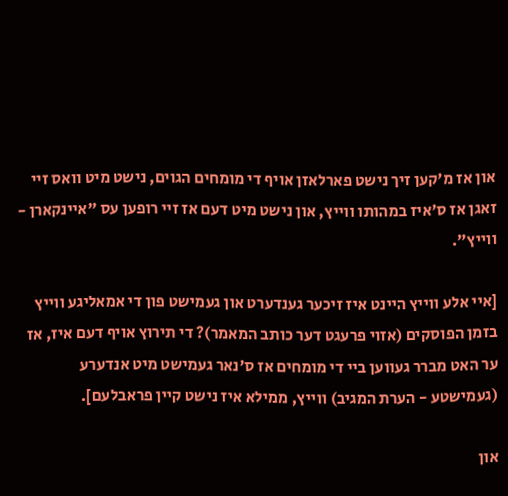און אז מ'קען זיך נישט פארלאזן אויף די מומחים הגוים, נישט מיט וואס זיי זאגן אז ס'איז במהותו ווייץ, און נישט מיט דעם אז זיי רופען עס "איינקארן - ווייץ".

[איי אלע ווייץ היינט איז זיכער גענדערט און געמישט פון די אמאליגע ווייץ בזמן הפוסקים (אזוי פרעגט דער כותב המאמר)? די תירוץ אויף דעם איז, אז ער האט מברר געווען ביי די מומחים אז ס'נאר געמישט מיט אנדערע (געמישטע - הערת המגיב) ווייץ, ממילא איז נישט קיין פראבלעם].

און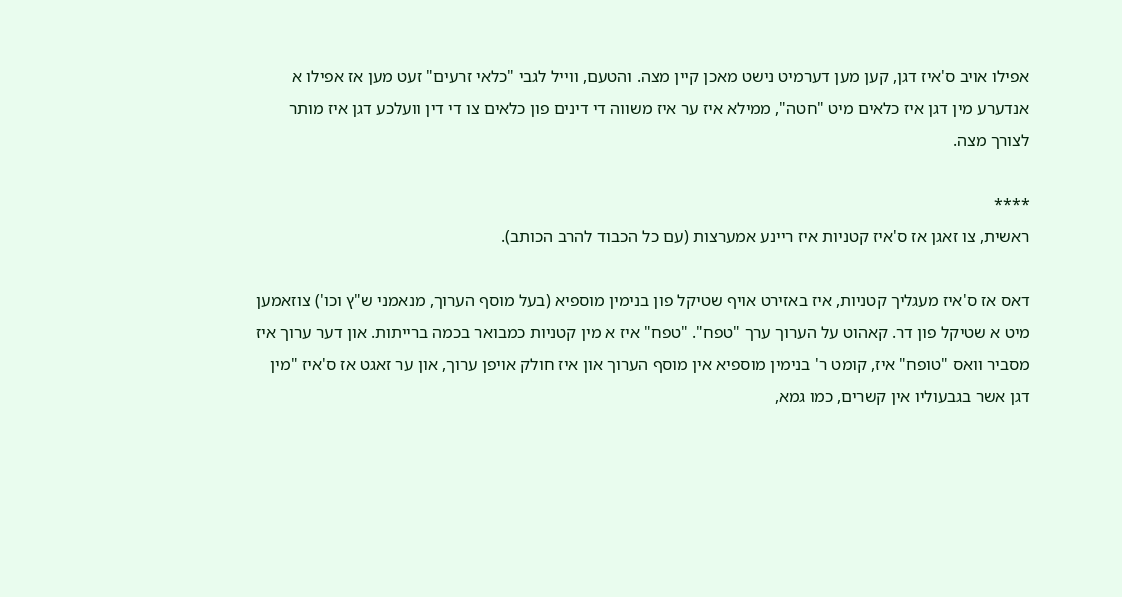אפילו אויב ס'איז דגן, קען מען דערמיט נישט מאכן קיין מצה. והטעם, ווייל לגבי "כלאי זרעים" זעט מען אז אפילו א אנדערע מין דגן איז כלאים מיט "חטה", ממילא איז ער איז משווה די דינים פון כלאים צו די דין וועלכע דגן איז מותר לצורך מצה.

****
ראשית, צו זאגן אז ס'איז קטניות איז ריינע אמערצות (עם כל הכבוד להרב הכותב).

דאס אז ס'איז מעגליך קטניות, איז באזירט אויף שטיקל פון בנימין מוספיא (בעל מוסף הערוך, מנאמני ש"ץ וכו') צוזאמען מיט א שטיקל פון דר. קאהוט על הערוך ערך "טפח". "טפח" איז א מין קטניות כמבואר בכמה ברייתות. און דער ערוך איז מסביר וואס "טופח" איז, קומט ר' בנימין מוספיא אין מוסף הערוך און איז חולק אויפן ערוך, און ער זאגט אז ס'איז "מין דגן אשר בגבעוליו אין קשרים, כמו גמא,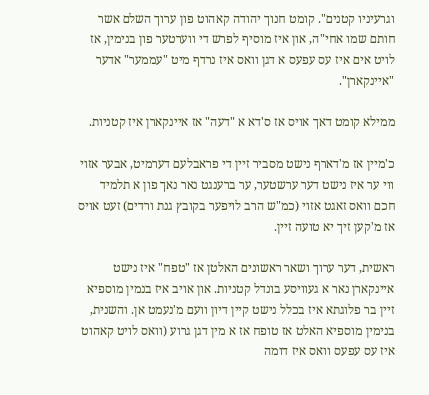וגרעיניו קטנים". קומט חנוך יהודה קאהוט פון ערוך השלם אשר חותם שמו אחי"ה, און איז מוסיף לפרש די ווערטער פון בנימין, אז לויט אים איז עס עפעס א דגן וואס איז נרדף מיט "עממער" אדער "איינקארן".

ממילא קומט דאך אויס אז ס'דא א "דעה" אז איינקארן איז קטניות.

כ'מיין אז מ'דארף נישט מסביר זיין די פראבלעם דערמיט, אבער אזוי ווי ער איז נישט דער ערשטער, ער ברענגט נאר נאך פון א תלמיד חכם וואס זאגט אזוי (כמ"ש הרב לויפער בקובץ גנת ורדים) זעט אויס אז מ'קען זיך יא טועה זיין.

ראשית, דער ערוך ושאר ראשונים האלטן אז "טפח" איז נישט איינקארן נאר א געוויסע בונדל קטניות. און אויב איז בנמין מוספיא זיין בר פלוגתא איז בכלל נישט קיין דיון וועם מ'נעמט אן. והשנית, בנימין מוספיא האלט אז טופח אז א מין דגן גרוע (וואס לויט קאהוט איז עס עפעס וואס איז דומה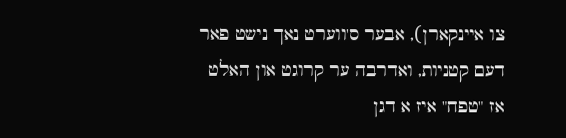צו איינקארן), אבער ס'ווערט נאך נישט פאר דעם קטניות, ואדרבה ער קרוגט און האלט אז "טפח" איז א דגן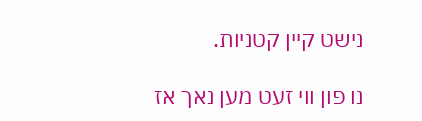נישט קיין קטניות.

נו פון ווי זעט מען נאך אז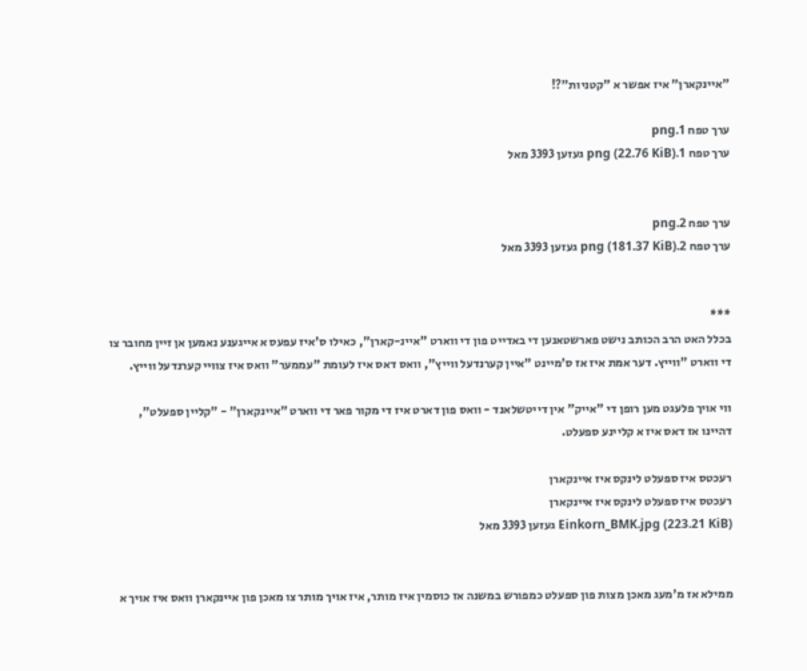"איינקארן" איז אפשר א "קטניות"?!

ערך טפח 1.png
ערך טפח 1.png (22.76 KiB) געזען 3393 מאל


ערך טפח 2.png
ערך טפח 2.png (181.37 KiB) געזען 3393 מאל


***
בכלל האט הרב הכותב נישט פארשטאנען די באדייט פון די ווארט "איינ-קארן", כאילו ס'איז עפעס א אייגענע נאמען אן זיין מחובר צו די ווארט "ווייץ. דער אמת איז אז ס'מיינט "איין קערנדעל ווייץ", וואס דאס איז לעומת "עממער" וואס איז צוויי קערנדעל ווייץ.

ווי אויך פלעגט מען רופן די "אייק" אין דייטשלאנד - וואס פון דארט איז די מקור פאר די ווארט "איינקארן" - "קליין ספעלט", דהיינו אז דאס איז א קליינע ספעלט.

רעכטס איז ספעלט לינקס איז איינקארן
רעכטס איז ספעלט לינקס איז איינקארן
Einkorn_BMK.jpg (223.21 KiB) געזען 3393 מאל


ממילא אז מ'מעג מאכן מצות פון ספעלט כמפורש במשנה אז כוסמין איז מותר, איז אויך מותר צו מאכן פון איינקארן וואס איז אויך א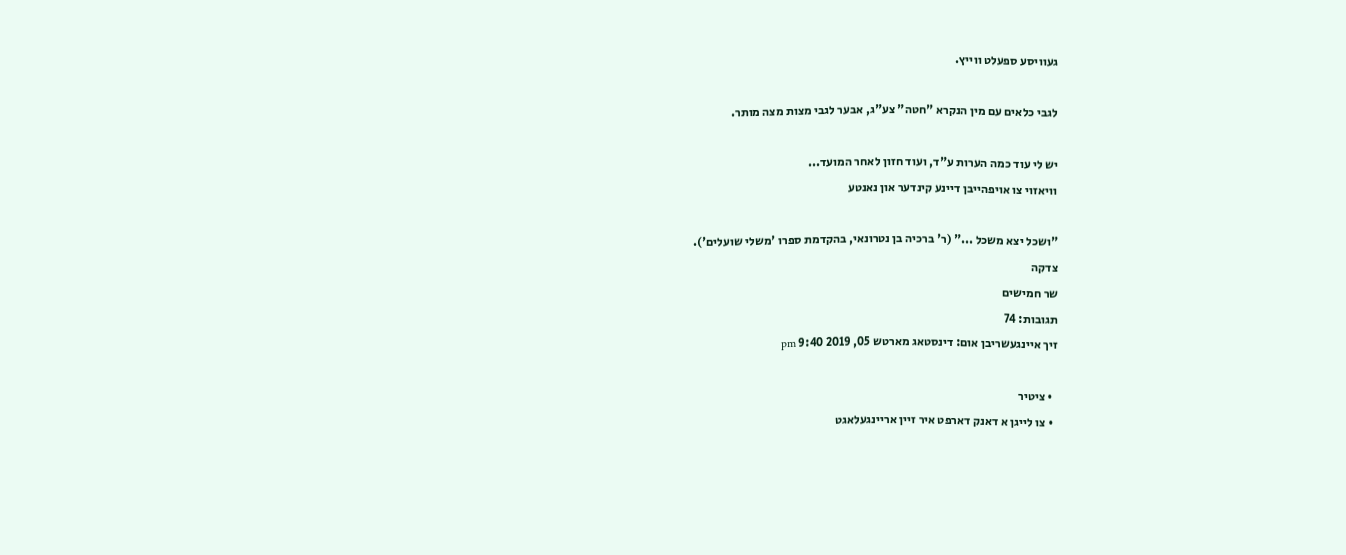געוויסע ספעלט ווייץ.

לגבי כלאים עם מין הנקרא "חטה" צע"ג, אבער לגבי מצות מצה מותר.

יש לי עוד כמה הערות ע"ד, ועוד חזון לאחר המועד...
וויאזוי צו אויפהייבן דיינע קינדער און נאנטע

"ושכל יצא משכל ..." (ר' ברכיה בן נטרונאי, בהקדמת ספרו 'משלי שועלים').
צדקה
שר חמישים
תגובות: 74
זיך איינגעשריבן אום: דינסטאג מארטש 05, 2019 9:40 pm

  • ציטיר
  • צו לייגן א דאנק דארפט איר זיין אריינגעלאגט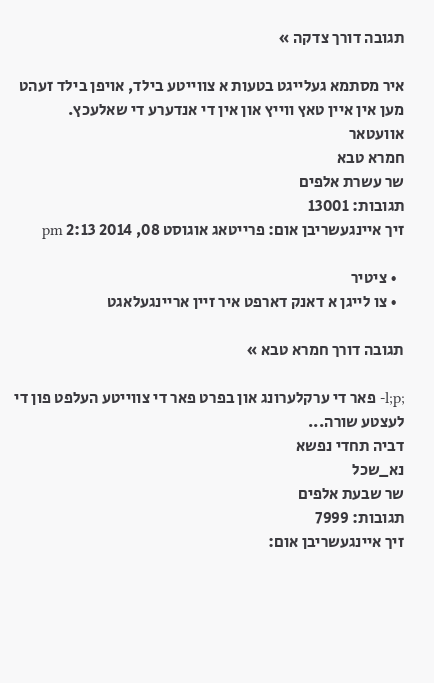תגובה דורך צדקה »

איר מסתמא געלייגט בטעות א צווייטע בילד, אויפן בילד זעהט מען אין איין טאץ ווייץ און אין די אנדערע די שאלעכץ.
אוועטאר
חמרא טבא
שר עשרת אלפים
תגובות: 13001
זיך איינגעשריבן אום: פרייטאג אוגוסט 08, 2014 2:13 pm

  • ציטיר
  • צו לייגן א דאנק דארפט איר זיין אריינגעלאגט

תגובה דורך חמרא טבא »

;l;p- פאר די ערקלערונג און בפרט פאר די צווייטע העלפט פון די לעצטע שורה...
דביה תחדי נפשא
נא_שכל
שר שבעת אלפים
תגובות: 7999
זיך איינגעשריבן אום: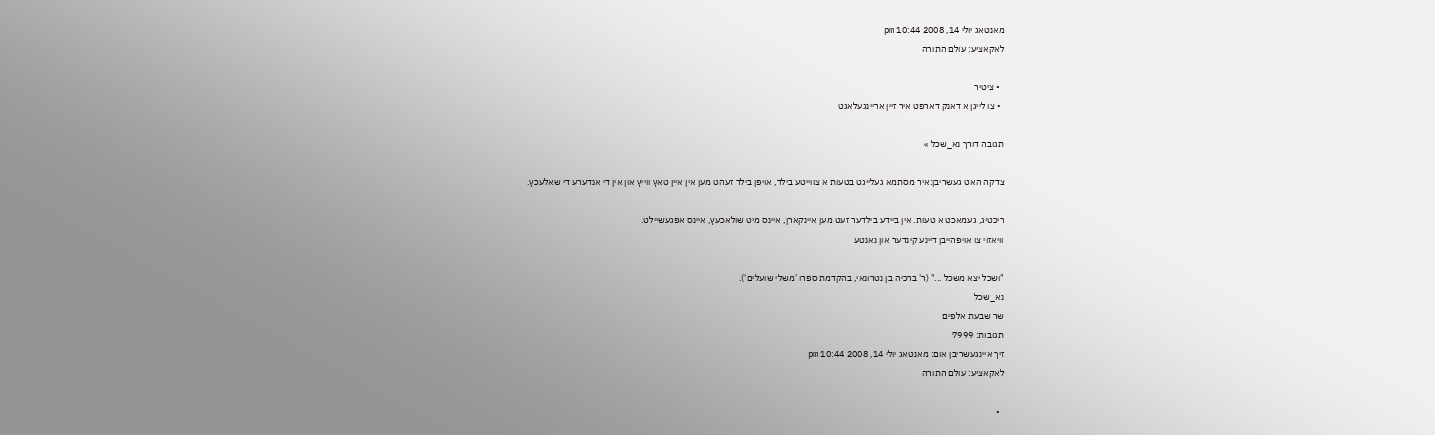מאנטאג יולי 14, 2008 10:44 pm
לאקאציע: עולם התורה

  • ציטיר
  • צו לייגן א דאנק דארפט איר זיין אריינגעלאגט

תגובה דורך נא_שכל »

צדקה האט געשריבן:איר מסתמא געלייגט בטעות א צווייטע בילד, אויפן בילד זעהט מען אין איין טאץ ווייץ און אין די אנדערע די שאלעכץ.

ריכטיג, געמאכט א טעות. אין ביידע בילדער זעט מען איינקארן, איינס מיט שולאכעץ, איינס אפגעשיילט.
וויאזוי צו אויפהייבן דיינע קינדער און נאנטע

"ושכל יצא משכל ..." (ר' ברכיה בן נטרונאי, בהקדמת ספרו 'משלי שועלים').
נא_שכל
שר שבעת אלפים
תגובות: 7999
זיך איינגעשריבן אום: מאנטאג יולי 14, 2008 10:44 pm
לאקאציע: עולם התורה

  •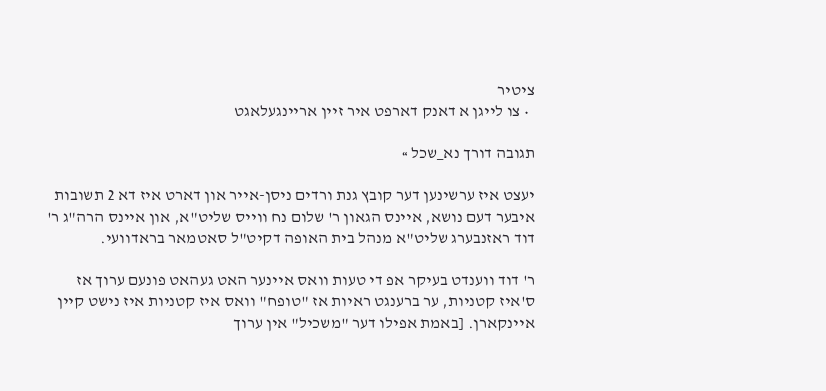ציטיר
  • צו לייגן א דאנק דארפט איר זיין אריינגעלאגט

תגובה דורך נא_שכל »

יעצט איז ערשינען דער קובץ גנת ורדים ניסן-אייר און דארט איז דא 2 תשובות איבער דעם נושא, איינס הגאון ר' שלום נח ווייס שליט"א, און איינס הרה"ג ר' דוד ראזנבערג שליט"א מנהל בית האופה דקיט"ל סאטמאר בראדוועי.

ר' דוד ווענדט בעיקר אפ די טעות וואס איינער האט געהאט פונעם ערוך אז ס'איז קטניות, ער ברענגט ראיות אז "טופח" וואס איז קטניות איז נישט קיין איינקארן. [באמת אפילו דער "משכיל" אין ערוך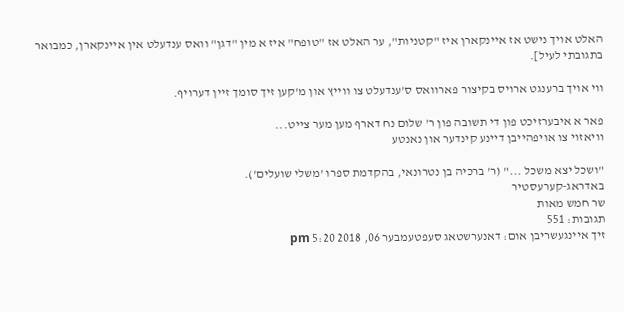האלט אויך נישט אז איינקארן איז "קטניות", ער האלט אז "טופח" איז א מין "דגן" וואס ענדעלט אין איינקארן, כמבואר בתגובתי לעיל].

ווי אויך ברענגט ארויס בקיצור פארוואס ס'ענדעלט צו ווייץ און מ'קען זיך סומך זיין דערויף.

פאר א איבערזיכט פון די תשובה פון ר' שלום נח דארף מען מער צייט...
וויאזוי צו אויפהייבן דיינע קינדער און נאנטע

"ושכל יצא משכל ..." (ר' ברכיה בן נטרונאי, בהקדמת ספרו 'משלי שועלים').
באדראג-קערעסטיר
שר חמש מאות
תגובות: 551
זיך איינגעשריבן אום: דאנערשטאג סעפטעמבער 06, 2018 5:20 pm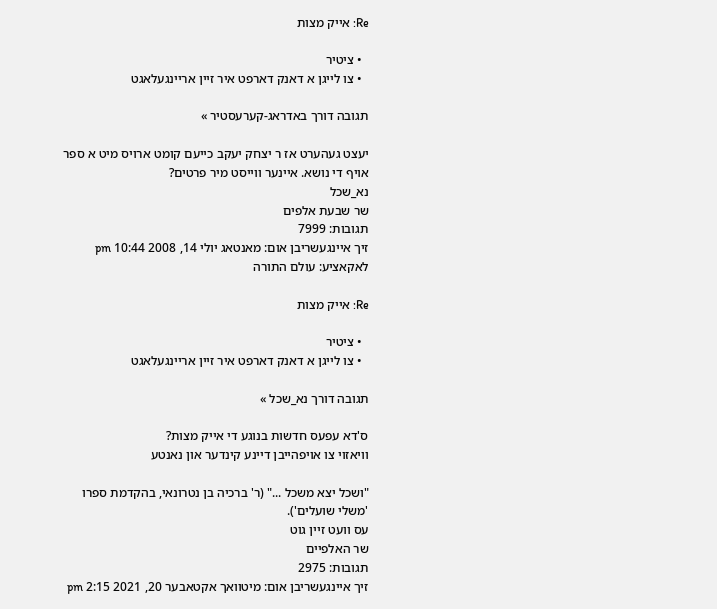Re: אייק מצות

  • ציטיר
  • צו לייגן א דאנק דארפט איר זיין אריינגעלאגט

תגובה דורך באדראג-קערעסטיר »

יעצט געהערט אז ר יצחק יעקב כייעם קומט ארויס מיט א ספר אויף די נושא. איינער ווייסט מיר פרטים?
נא_שכל
שר שבעת אלפים
תגובות: 7999
זיך איינגעשריבן אום: מאנטאג יולי 14, 2008 10:44 pm
לאקאציע: עולם התורה

Re: אייק מצות

  • ציטיר
  • צו לייגן א דאנק דארפט איר זיין אריינגעלאגט

תגובה דורך נא_שכל »

ס'דא עפעס חדשות בנוגע די אייק מצות?
וויאזוי צו אויפהייבן דיינע קינדער און נאנטע

"ושכל יצא משכל ..." (ר' ברכיה בן נטרונאי, בהקדמת ספרו 'משלי שועלים').
עס וועט זיין גוט
שר האלפיים
תגובות: 2975
זיך איינגעשריבן אום: מיטוואך אקטאבער 20, 2021 2:15 pm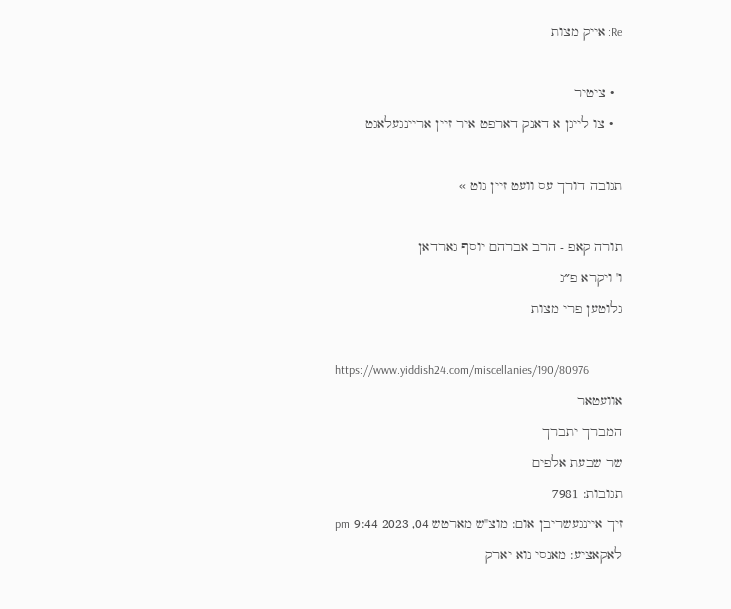Re: אייק מצות

  • ציטיר
  • צו לייגן א דאנק דארפט איר זיין אריינגעלאגט

תגובה דורך עס וועט זיין גוט »

תורה קאפ - הרב אברהם יוסף גארדאן
ו' ויקרא פ״ג
גלוטען פרי מצות

https://www.yiddish24.com/miscellanies/190/80976
אוועטאר
המברך יתברך
שר שבעת אלפים
תגובות: 7981
זיך איינגעשריבן אום: מוצ"ש מארטש 04, 2023 9:44 pm
לאקאציע: מאנסי נוא יארק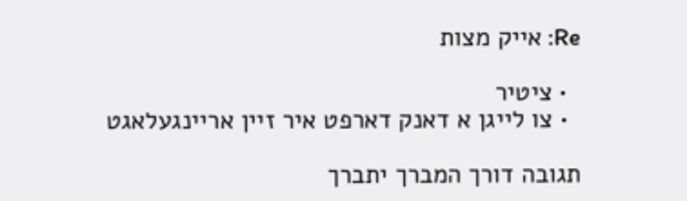Re: אייק מצות

  • ציטיר
  • צו לייגן א דאנק דארפט איר זיין אריינגעלאגט

תגובה דורך המברך יתברך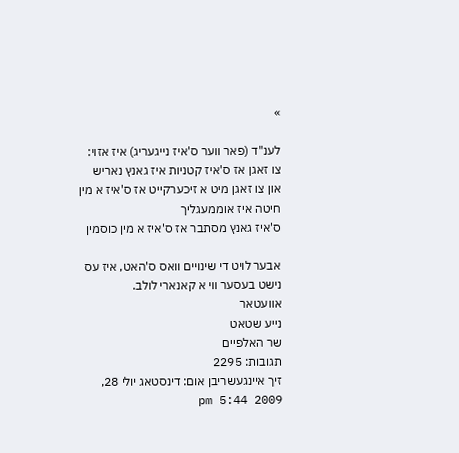»

לענ"ד (פאר ווער ס'איז נייגעריג) איז אזוי:
צו זאגן אז ס'איז קטניות איז גאנץ נאריש
און צו זאגן מיט א זיכערקייט אז ס'איז א מין חיטה איז אוממעגליך
ס'איז גאנץ מסתבר אז ס'איז א מין כוסמין

אבער לויט די שינויים וואס ס'האט, איז עס נישט בעסער ווי א קאנארי לולב.
אוועטאר
נייע שטאט
שר האלפיים
תגובות: 2295
זיך איינגעשריבן אום: דינסטאג יולי 28, 2009 5:44 pm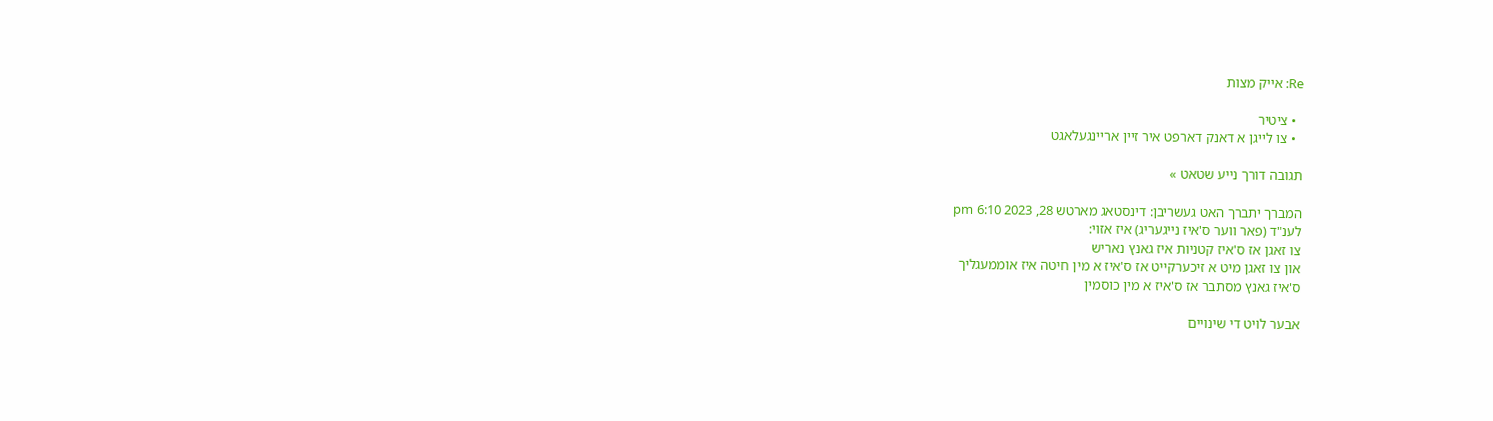Re: אייק מצות

  • ציטיר
  • צו לייגן א דאנק דארפט איר זיין אריינגעלאגט

תגובה דורך נייע שטאט »

המברך יתברך האט געשריבן: דינסטאג מארטש 28, 2023 6:10 pm
לענ"ד (פאר ווער ס'איז נייגעריג) איז אזוי:
צו זאגן אז ס'איז קטניות איז גאנץ נאריש
און צו זאגן מיט א זיכערקייט אז ס'איז א מין חיטה איז אוממעגליך
ס'איז גאנץ מסתבר אז ס'איז א מין כוסמין

אבער לויט די שינויים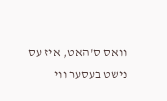וואס ס'האט, איז עס נישט בעסער ווי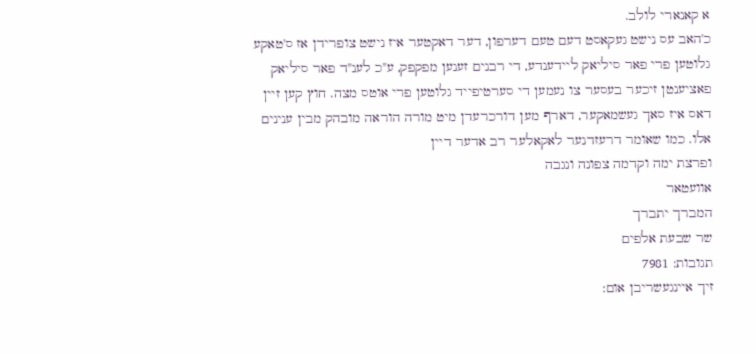א קאנארי לולב.
כ'האב עס נישט געקאסט דעם טעם דערפון, דער דאקטער איז נישט צופרידן אז ס'טאקע גלוטען פרי פאר סיליאק ליידענדע, די רבנים זענען מפקפק, ע"כ לענ"ד פאר סיליאק פאציענטן זיכער בעסער צו נעמען די סערטיפייד גלוטען פרי אוטס מצה. חוץ קען זיין דאס איז סאך געשמאקער, דארף מען דורכרעדן מיט מורה הוראה מובהק מבין ענינים אלו. כמו שאומר דרעזדנער לאקאלער רב אדער דיין
ופרצת ימה וקדמה צפונה ונגבה
אוועטאר
המברך יתברך
שר שבעת אלפים
תגובות: 7981
זיך איינגעשריבן אום: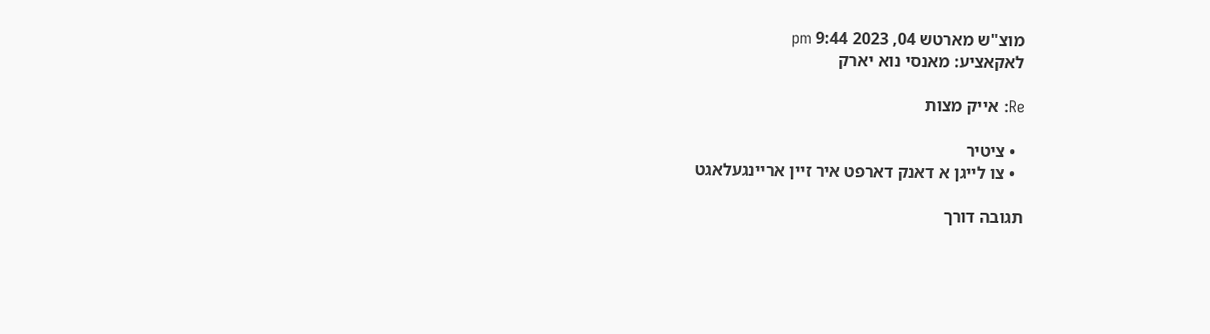מוצ"ש מארטש 04, 2023 9:44 pm
לאקאציע: מאנסי נוא יארק

Re: אייק מצות

  • ציטיר
  • צו לייגן א דאנק דארפט איר זיין אריינגעלאגט

תגובה דורך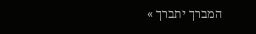המברך יתברך »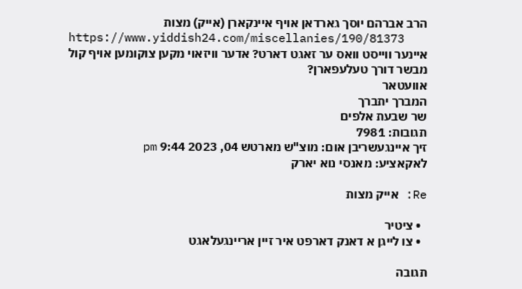הרב אברהם יוסך גארדאן אויף איינקארן (אייק) מצות
https://www.yiddish24.com/miscellanies/190/81373
איינער ווייסט וואס ער זאגט דארט? אדער וויזאוי מקען צוקומען אויף קול מבשר דורך טעלעפארן?
אוועטאר
המברך יתברך
שר שבעת אלפים
תגובות: 7981
זיך איינגעשריבן אום: מוצ"ש מארטש 04, 2023 9:44 pm
לאקאציע: מאנסי נוא יארק

Re: אייק מצות

  • ציטיר
  • צו לייגן א דאנק דארפט איר זיין אריינגעלאגט

תגובה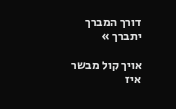דורך המברך יתברך »

אויך קול מבשר איז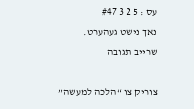עס : 5 2 3 #47
נאך נישט געהערט.
שרייב תגובה

צוריק צו “הלכה למעשה”